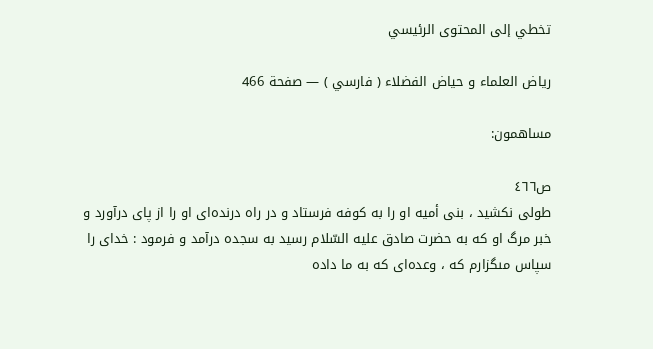تخطي إلى المحتوى الرئيسي

رياض العلماء و حياض الفضلاء ( فارسي ) — صفحة 466

مساهمون:

ص٤٦٦
طولى نكشيد ، بنى أميه او را به كوفه فرستاد و در راه درنده‌اى او را از پاى درآورد و خبر مرگ او كه به حضرت صادق عليه السّلام رسيد به سجده درآمد و فرمود : خداى را سپاس مىگزارم كه ، وعده‌اى كه به ما داده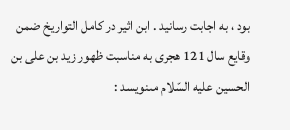بود ، به اجابت رسانيد . ابن اثير در كامل التواريخ ضمن وقايع سال 121 هجرى به مناسبت ظهور زيد بن على بن الحسين عليه السّلام مىنويسد :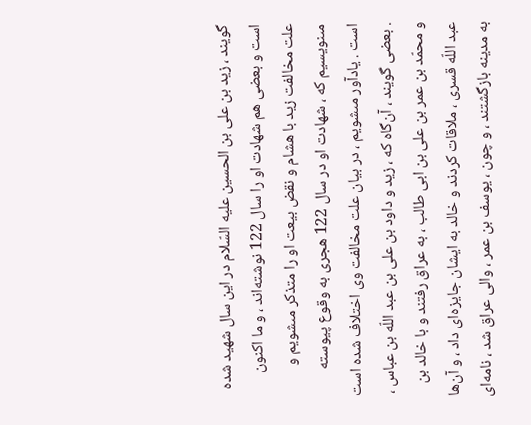گويند ، زيد بن على بن الحسين عليه السّلام در اين سال شهيد شده است و بعضى هم شهادت او را سال 122 نوشته‌اند ، و ما اكنون علت مخالفت زيد با هشام و نقض بيعت او را متذكر مىشويم و مىنويسيم كه ، شهادت او در سال 122 هجرى به وقوع پيوسته است . يادآور مىشويم ، در بيان علت مخالفت وى اختلاف شده است . بعضى گويند ، آن‌گاه كه ، زيد و داود بن على بن عبد اللّه بن عباس ، و محمّد بن عمر بن على بن ابى طالب ، به عراق رفتند و با خالد بن عبد اللّه قسرى ، ملاقات كردند و خالد به ايشان جايزه‌اى داد ، و آن‌ها به مدينه بازگشتند ، و چون ، يوسف بن عمر ، والى عراق شد ، نامه‌اى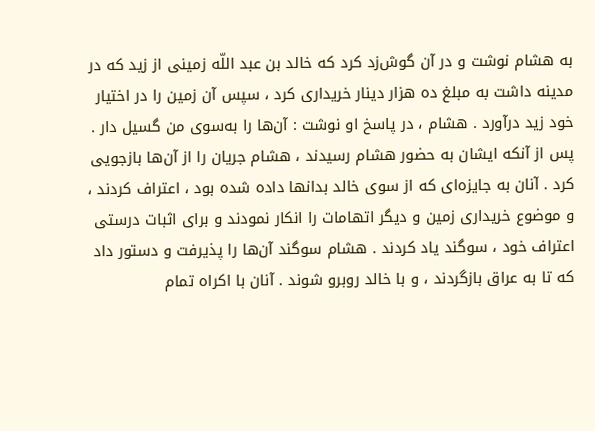به هشام نوشت و در آن گوش‌زد كرد كه خالد بن عبد اللّه زمينى از زيد كه در مدينه داشت به مبلغ ده هزار دينار خريدارى كرد ، سپس آن زمين را در اختيار خود زيد درآورد . هشام ، در پاسخ او نوشت : آن‌ها را به‌سوى من گسيل دار . پس از آنكه ايشان به حضور هشام رسيدند ، هشام جريان را از آن‌ها بازجويى كرد . آنان به جايزه‌اى كه از سوى خالد بدانها داده شده بود ، اعتراف كردند ، و موضوع خريدارى زمين و ديگر اتهامات را انكار نمودند و براى اثبات درستى اعتراف خود ، سوگند ياد كردند . هشام سوگند آن‌ها را پذيرفت و دستور داد كه تا به عراق بازگردند ، و با خالد روبرو شوند . آنان با اكراه تمام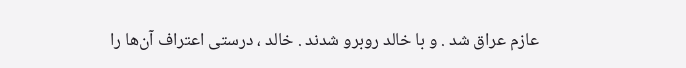عازم عراق شد . و با خالد روبرو شدند . خالد ، درستى اعتراف آن‌ها را